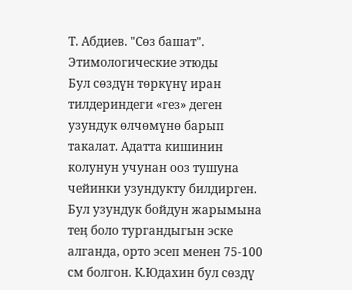Т. Абдиев. "Сөз башат". Этимологические этюды
Бул сөздүн төркүнү иран тилдериндеги «гез» деген узундук өлчөмүнө барып такалат. Адатта кишинин колунун учунан ооз тушуна чейинки узундукту билдирген. Бул узундук бойдун жарымына теӊ боло тургандыгын эске алганда, орто эсеп менен 75-100 см болгон. К.Юдахин бул сөздү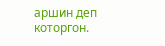аршин деп которгон.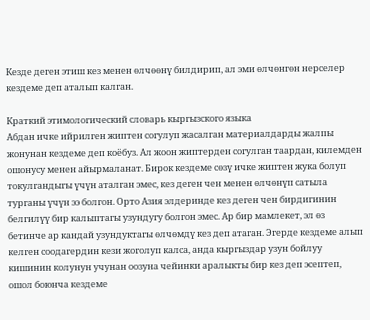Кезде деген этиш кез менен өлчөөнү билдирип, ал эми өлчөнгөн нерселер кездеме деп аталып калган.

Краткий этимологический словарь кыргызского языка
Абдан ичке ийрилген жиптен согулуп жасалган материалдарды жалпы жонунан кездеме деп коёбуз. Ал жоон жиптерден согулган таардан, килемден ошонусу менен айырмаланат. Бирок кездеме сөзү ичке жиптен жука болуп токулгандыгы үчүн аталган эмес, кез деген чен менен өлчөнүп сатыла турганы үчүн ээ болгон. Орто Азия элдеринде кез деген чен бирдигинин белгилүү бир калыптагы узундугу болгон эмес. Ар бир мамлекет, эл өз бетинче ар кандай узундуктагы өлчөмдү кез деп атаган. Эгерде кездеме алып келген соодагердин кези жоголуп калса, анда кыргыздар узун бойлуу кишинин колунун учунан оозуна чейинки аралыкты бир кез деп эсептеп, ошол боюнча кездеме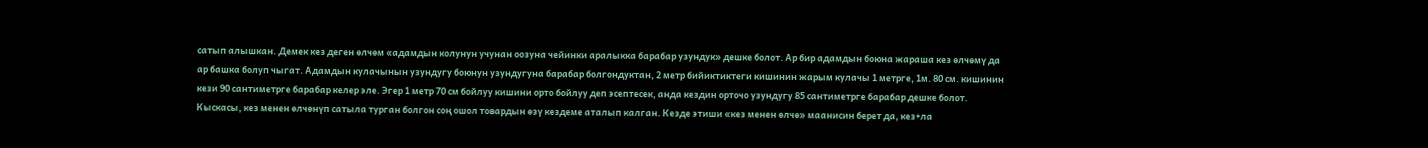сатып алышкан. Демек кез деген өлчөм «адамдын колунун учунан оозуна чейинки аралыкка барабар узундук» дешке болот. Ар бир адамдын боюна жараша кез өлчөмү да ар башка болуп чыгат. Адамдын кулачынын узундугу боюнун узундугуна барабар болгондуктан, 2 метр бийиктиктеги кишинин жарым кулачы 1 метрге, 1м. 80 см. кишинин кези 90 сантиметрге барабар келер эле. Эгер 1 метр 70 см бойлуу кишини орто бойлуу деп эсептесек, анда кездин орточо узундугу 85 сантиметрге барабар дешке болот. Кыскасы, кез менен өлчөнүп сатыла турган болгон соң ошол товардын өзү кездеме аталып калган. Кезде этиши «кез менен өлчө» маанисин берет да, кез+ла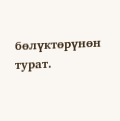бөлүктөрүнөн турат.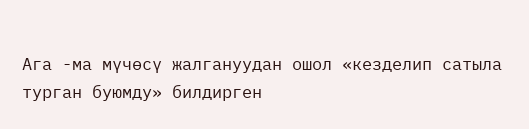Ага -ма мүчөсү жалгануудан ошол «кезделип сатыла турган буюмду» билдирген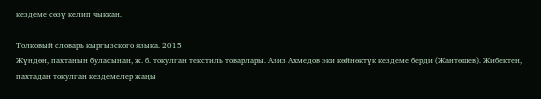кездеме сөзү келип чыккан.

Толковый словарь кыргызского языка. 2015
Жүндөн, пахтанын буласынан, ж. б. токулган текстиль товарлары. Азиз Ахмедов эки көйнөктүк кездеме берди (Жантөшев). Жибектен, пахтадан токулган кездемелер жаңы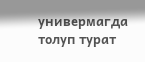универмагда толуп турат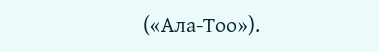(«Ала-Тоо»).